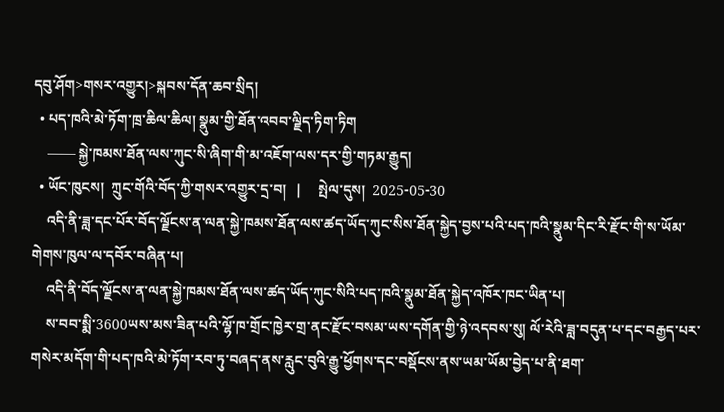དབུ་ཤོག>གསར་འགྱུར།>སྐབས་དོན་ཆབ་སྲིད།
  • པད་ཁའི་མེ་ཏོག་ཁྲ་ཆིལ་ཆིལ། སྣུམ་གྱི་ཐོན་འབབ་ལྗིད་ཏིག་ཏིག
    —— སྐྱེ་ཁམས་ཐོན་ལས་ཀུང་སི་ཞིག་གི་མ་འཇོག་ལས་དར་གྱི་གཏམ་རྒྱུད།
  • ཡོང་ཁུངས།  ཀྲུང་གོའི་བོད་ཀྱི་གསར་འགྱུར་དྲ་བ།   |     སྤེལ་དུས།  2025-05-30
    འདི་ནི་ཟླ་དང་པོར་བོད་ལྗོངས་ན་ལན་སྐྱེ་ཁམས་ཐོན་ལས་ཚད་ཡོད་ཀུང་སིས་ཐོན་སྐྱེད་བྱས་པའི་པད་ཁའི་སྣུམ་དིང་རི་རྫོང་གི་ས་ཡོམ་གེགས་ཁུལ་ལ་དབོར་བཞིན་པ།
    འདི་ནི་བོད་ལྗོངས་ན་ལན་སྐྱེ་ཁམས་ཐོན་ལས་ཚད་ཡོད་ཀུང་སིའི་པད་ཁའི་སྣུམ་ཐོན་སྐྱེད་འཁོར་ཁང་ཡིན་པ།
    ས་བབ་སྨི་3600ཡས་མས་ཟིན་པའི་ལྷོ་ཁ་གྲོང་ཁྱེར་གྲ་ནང་རྫོང་བསམ་ཡས་དགོན་གྱི་ཉེ་འདབས་སུ། ལོ་རེའི་ཟླ་བདུན་པ་དང་བརྒྱད་པར་གསེར་མདོག་གི་པད་ཁའི་མེ་ཏོག་རབ་ཏུ་བཞད་ནས་རླུང་བུའི་རྒྱུ་ཕྱོགས་དང་བསྡོངས་ནས་ཡམ་ཡོམ་བྱེད་པ་ནི་ཐག་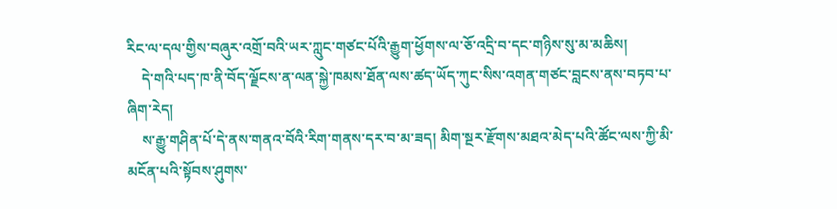རིང་ལ་དལ་གྱིས་བཞུར་འགྲོ་བའི་ཡར་ཀླུང་གཙང་པོའི་རྒྱུག་ཕྱོགས་ལ་ཅོ་འདྲི་བ་དང་གཉིས་སུ་མ་མཆིས།
    དེ་གའི་པད་ཁ་ནི་བོད་ལྗོངས་ན་ལན་སྐྱེ་ཁམས་ཐོན་ལས་ཚད་ཡོད་ཀུང་སིས་འགན་གཙང་བླངས་ནས་བཏབ་པ་ཞིག་རེད།
    ས་རྒྱུ་གཤིན་པོ་དེ་ནས་གནའ་བོའི་རིག་གནས་དར་བ་མ་ཟད། མིག་སྔར་རྫོགས་མཐའ་མེད་པའི་ཚོང་ལས་ཀྱི་མི་མངོན་པའི་སྟོབས་ཤུགས་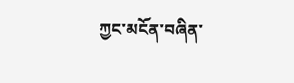ཀྱང་མངོན་བཞིན་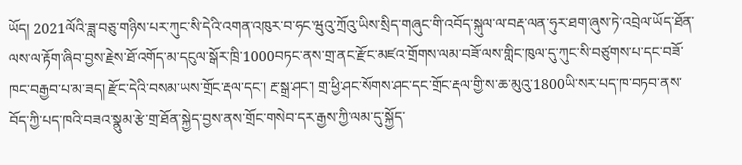ཡོད། 2021ལོའི་ཟླ་བཅུ་གཉིས་པར་ཀུང་སི་དེའི་འགན་འཁུར་བ་ཧང་ཝུའུ་ཀྲོའུ་ཡིས་སྲིད་གཞུང་གི་འབོད་སྐུལ་ལ་བརྡ་ལན་ཧུར་ཐག་ཞུས་ཏེ་འབྲེལ་ཡོད་ཐོན་ལས་ལ་རྟོག་ཞིབ་བྱས་རྗེས་ཐོ་འགོད་མ་དངུལ་སྒོར་ཁྲི་1000བཏང་ནས་གྲ་ནང་རྫོང་མཛའ་གྲོགས་ལམ་བཟོ་ལས་གླིང་ཁུལ་དུ་ཀུང་སི་བཙུགས་པ་དང་བཟོ་ཁང་བརྒྱབ་པ་མ་ཟད། རྫོང་དེའི་བསམ་ཡས་གྲོང་རྡལ་དང་། རྔ་སྒྲ་ཤང་། གྲ་ཕྱི་ཤང་སོགས་ཤང་དང་གྲོང་རྡལ་གྱི་ས་ཆ་མུའུ་1800ཡི་སར་པད་ཁ་བཏབ་ནས་བོད་ཀྱི་པད་ཁའི་བཟའ་སྣུམ་རྩེ་གྲ་ཐོན་སྐྱེད་བྱས་ནས་གྲོང་གསེབ་དར་རྒྱས་ཀྱི་ལམ་དུ་སྐྱོད་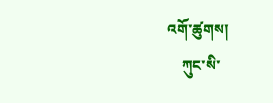འགོ་ཚུགས།
    ཀུང་སི་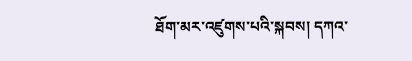ཐོག་མར་འཛུགས་པའི་སྐབས། དཀའ་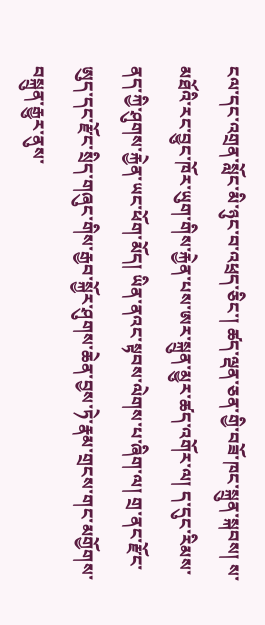ངལ་དང་འགྲན་སློང་མི་ཉུང་བ་འཕྲད་ཅིང་། ཚད་ལྡན་ཅན་གྱི་བཟོ་ཁང་སྐྲུན་སྐབས། ས་མཐོའི་རང་བྱུང་ཁོར་ཡུག་གིས་རྐྱེན་པས་ཨར་སྐྲུན་མྱུར་ཚད་འགོར་ལ། ད་དུང་རིམས་ནད་ཀྱི་ཤུགས་རྐྱེན་ཡང་ཕོག་མོད། ཡིན་ནའང་སྟབས་ལེགས་པ་ཞིག་ལ། གྲ་ནང་རྫོང་ཨུད་དང་རྫོང་སྲིད་གཞུང་གིས་རྒྱབ་སྐྱོར་ཤུགས་ཆེན་བྱས་ཏེ་རྣམ་གྲངས་གང་མགྱོགས་བསྐྲུན་རྒྱུར་ནུས་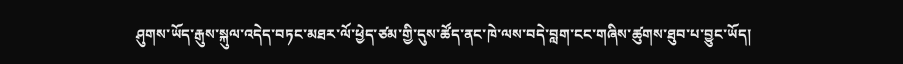ཤུགས་ཡོད་རྒུས་སྐུལ་འདེད་བཏང་མཐར་ལོ་ཕྱེད་ཙམ་གྱི་དུས་ཚོད་ནང་ཁེ་ལས་བདེ་བླག་ངང་གཞིས་ཚུགས་ཐུབ་པ་བྱུང་ཡོད།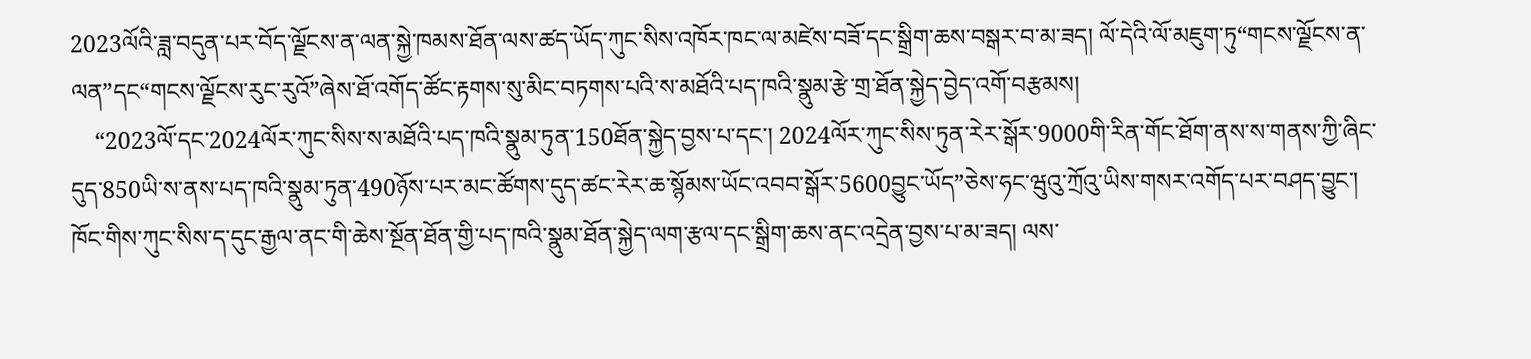2023ལོའི་ཟླ་བདུན་པར་བོད་ལྗོངས་ན་ལན་སྐྱེ་ཁམས་ཐོན་ལས་ཚད་ཡོད་ཀུང་སིས་འཁོར་ཁང་ལ་མཛེས་བཟོ་དང་སྒྲིག་ཆས་བསྒར་བ་མ་ཟད། ལོ་དེའི་ལོ་མཇུག་ཏུ“གངས་ལྗོངས་ན་ལན”དང“གངས་ལྗོངས་རུང་རུའོ”ཞེས་ཐོ་འགོད་ཚོང་རྟགས་སུ་མིང་བཏགས་པའི་ས་མཐོའི་པད་ཁའི་སྣུམ་རྩེ་གྲ་ཐོན་སྐྱེད་བྱེད་འགོ་བརྩམས།
    “2023ལོ་དང་2024ལོར་ཀུང་སིས་ས་མཐོའི་པད་ཁའི་སྣུམ་ཏུན་150ཐོན་སྐྱེད་བྱས་པ་དང་། 2024ལོར་ཀུང་སིས་ཏུན་རེར་སྒོར་9000གི་རིན་གོང་ཐོག་ནས་ས་གནས་ཀྱི་ཞིང་དུད་850ཡི་ས་ནས་པད་ཁའི་སྣུམ་ཏུན་490ཉོས་པར་མང་ཚོགས་དུད་ཚང་རེར་ཆ་སྙོམས་ཡོང་འབབ་སྒོར་5600བྱུང་ཡོད”ཅེས་ཧང་ཝུའུ་ཀྲོའུ་ཡིས་གསར་འགོད་པར་བཤད་བྱུང་། ཁོང་གིས་ཀུང་སིས་ད་དུང་རྒྱལ་ནང་གི་ཆེས་སྔོན་ཐོན་གྱི་པད་ཁའི་སྣུམ་ཐོན་སྐྱེད་ལག་རྩལ་དང་སྒྲིག་ཆས་ནང་འདྲེན་བྱས་པ་མ་ཟད། ལས་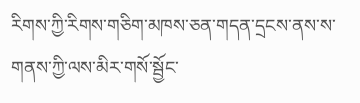རིགས་ཀྱི་རིགས་གཅིག་མཁས་ཅན་གདན་དྲངས་ནས་ས་གནས་ཀྱི་ལས་མིར་གསོ་སྦྱོང་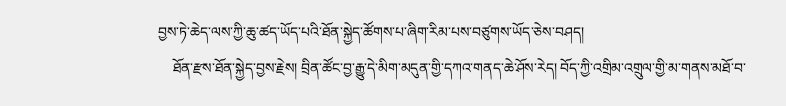བྱས་ཏེ་ཆེད་ལས་ཀྱི་ཆུ་ཚད་ཡོད་པའི་ཐོན་སྐྱེད་ཚོགས་པ་ཞིག་རིམ་པས་བཙུགས་ཡོད་ཅེས་བཤད།
    ཐོན་རྫས་ཐོན་སྐྱེད་བྱས་རྗེས། བྲིན་ཚོང་བྱ་རྒྱུ་དེ་མིག་མདུན་གྱི་དཀའ་གནད་ཆེ་ཤོས་རེད། བོད་ཀྱི་འགྲིམ་འགྲུལ་གྱི་མ་གནས་མཐོ་བ་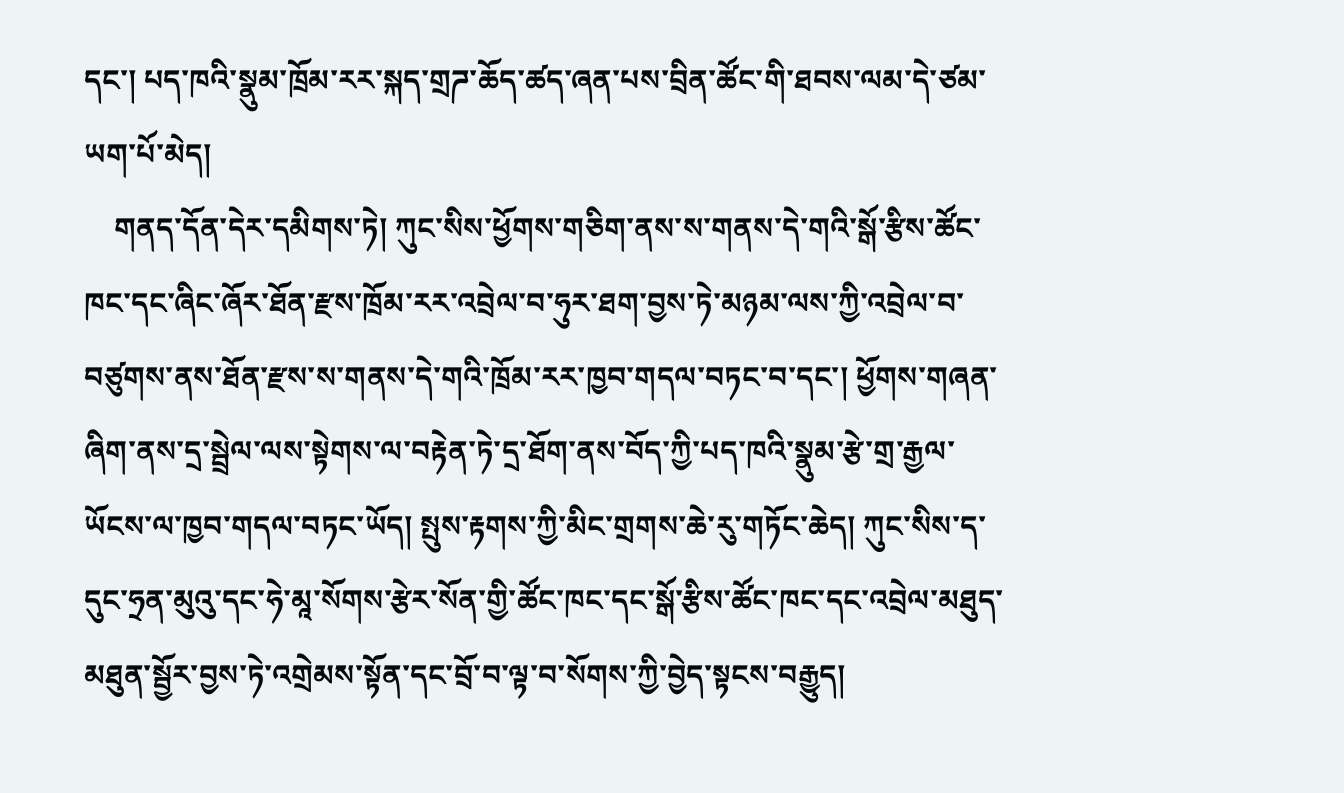དང་། པད་ཁའི་སྣུམ་ཁྲོམ་རར་སྐད་གྲཌ་ཆོད་ཚད་ཞན་པས་བྲིན་ཚོང་གི་ཐབས་ལམ་དེ་ཙམ་ཡག་པོ་མེད།
    གནད་དོན་དེར་དམིགས་ཏེ། ཀུང་སིས་ཕྱོགས་གཅིག་ནས་ས་གནས་དེ་གའི་སྒོ་རྩིས་ཚོང་ཁང་དང་ཞིང་ཞོར་ཐོན་རྫས་ཁྲོམ་རར་འབྲེལ་བ་ཧུར་ཐག་བྱས་ཏེ་མཉམ་ལས་ཀྱི་འབྲེལ་བ་བཙུགས་ནས་ཐོན་རྫས་ས་གནས་དེ་གའི་ཁྲོམ་རར་ཁྱབ་གདལ་བཏང་བ་དང་། ཕྱོགས་གཞན་ཞིག་ནས་དྲ་སྦྲེལ་ལས་སྟེགས་ལ་བརྟེན་ཏེ་དྲ་ཐོག་ནས་བོད་ཀྱི་པད་ཁའི་སྣུམ་རྩེ་གྲ་རྒྱལ་ཡོངས་ལ་ཁྱབ་གདལ་བཏང་ཡོད། སྤུས་རྟགས་ཀྱི་མིང་གྲགས་ཆེ་རུ་གཏོང་ཆེད། ཀུང་སིས་ད་དུང་ཧྲན་མུའུ་དང་ཧེ་མཱ་སོགས་རྩེར་སོན་གྱི་ཚོང་ཁང་དང་སྒོ་རྩིས་ཚོང་ཁང་དང་འབྲེལ་མཐུད་མཐུན་སྦྱོར་བྱས་ཏེ་འགྲེམས་སྟོན་དང་བྲོ་བ་ལྟ་བ་སོགས་ཀྱི་བྱེད་སྟངས་བརྒྱུད།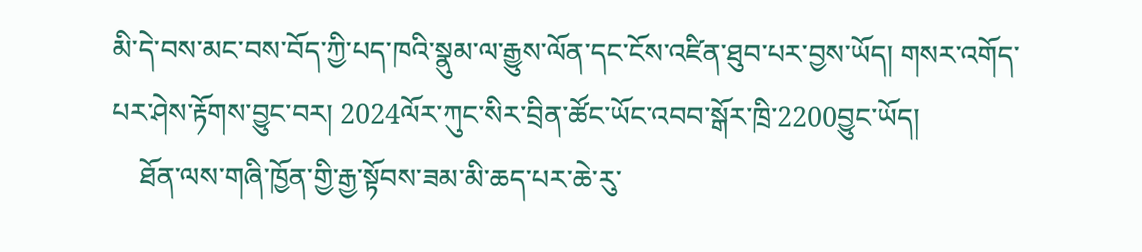མི་དེ་བས་མང་བས་བོད་ཀྱི་པད་ཁའི་སྣུམ་ལ་རྒྱུས་ལོན་དང་ངོས་འཛིན་ཐུབ་པར་བྱས་ཡོད། གསར་འགོད་པར་ཤེས་རྟོགས་བྱུང་བར། 2024ལོར་ཀུང་སིར་བྲིན་ཚོང་ཡོང་འབབ་སྒོར་ཁྲི་2200བྱུང་ཡོད།
    ཐོན་ལས་གཞི་ཁྱོན་གྱི་རྒྱ་སྟོབས་ཟམ་མི་ཆད་པར་ཆེ་རུ་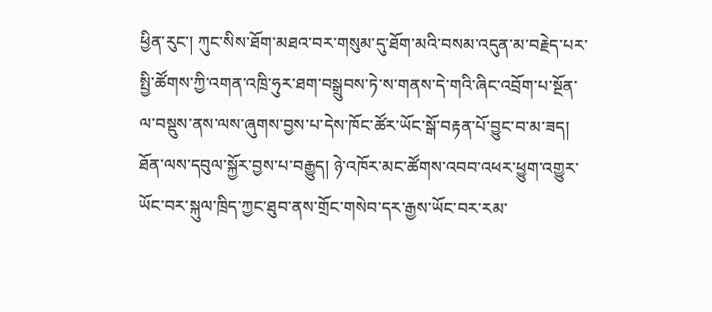ཕྱིན་རུང་། ཀུང་སིས་ཐོག་མཐའ་བར་གསུམ་དུ་ཐོག་མའི་བསམ་འདུན་མ་བརྗེད་པར་སྤྱི་ཚོགས་ཀྱི་འགན་འཁྲི་ཧུར་ཐག་བསྒྲུབས་ཏེ་ས་གནས་དེ་གའི་ཞིང་འབྲོག་པ་སྔོན་ལ་བསྡུས་ནས་ལས་ཞུགས་བྱས་པ་དེས་ཁོང་ཚོར་ཡོང་སྒོ་བརྟན་པོ་བྱུང་བ་མ་ཟད། ཐོན་ལས་དབུལ་སྐྱོར་བྱས་པ་བརྒྱུད། ཉེ་འཁོར་མང་ཚོགས་འབབ་འཕར་ཕྱུག་འགྱུར་ཡོང་བར་སྐུལ་ཁྲིད་ཀྱང་ཐུབ་ནས་གྲོང་གསེབ་དར་རྒྱས་ཡོང་བར་རམ་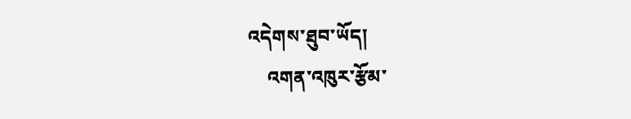འདེགས་ཐུབ་ཡོད།
    འགན་འཁུར་རྩོམ་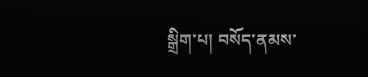སྒྲིག་པ། བསོད་ནམས་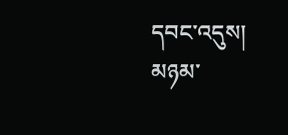དབང་འདུས།
མཉམ་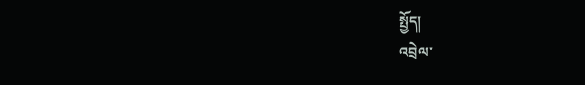སྤྱོད།
འབྲེལ་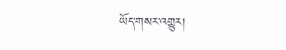ཡོད་གསར་འགྱུར།